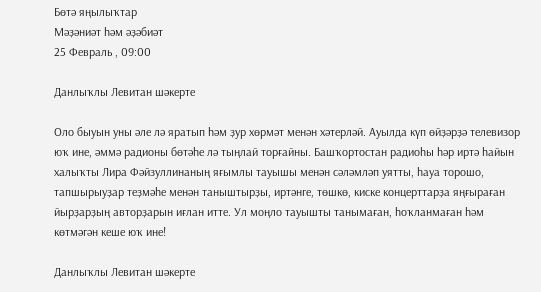Бөтә яңылыҡтар
Мәҙәниәт һәм әҙәбиәт
25 Февраль , 09:00

Данлыҡлы Левитан шәкерте

Оло быуын уны әле лә яратып һәм ҙур хөрмәт менән хәтерләй. Ауылда күп өйҙәрҙә телевизор юҡ ине, әммә радионы бөтәһе лә тыңлай торғайны. Башҡортостан радиоһы һәр иртә һайын халыҡты Лира Фәйзуллинаның яғымлы тауышы менән сәләмләп уятты, һауа торошо, тапшырыуҙар теҙмәһе менән таныштырҙы, иртәнге, төшкө, киске концерттарҙа яңғыраған йырҙарҙың авторҙарын иғлан итте. Ул моңло тауышты танымаған, һоҡланмаған һәм көтмәгән кеше юҡ ине!

Данлыҡлы Левитан шәкерте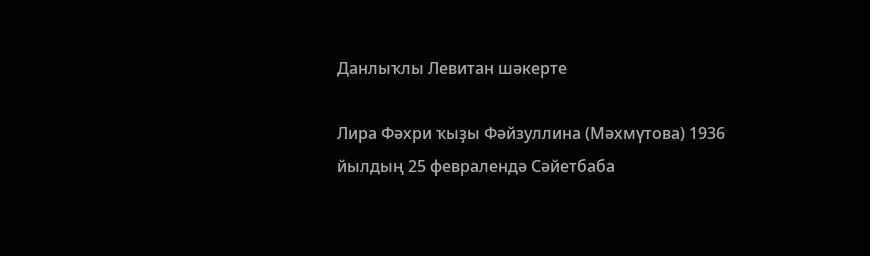Данлыҡлы Левитан шәкерте

Лира Фәхри ҡыҙы Фәйзуллина (Мәхмүтова) 1936 йылдың 25 февралендә Сәйетбаба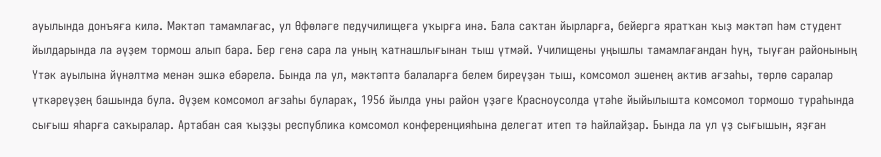ауылында донъяға килә. Мәктәп тамамлағас, ул Өфөләге педучилищеға уҡырға инә. Бала саҡтан йырларға, бейергә яратҡан ҡыҙ мәктәп һәм студент йылдарында ла әүҙем тормош алып бара. Бер генә сара ла уның ҡатнашлығынан тыш үтмәй. Училищены уңышлы тамамлағандан һуң, тыуған районының Үтәк ауылына йүнәлтмә менән эшкә ебәрелә. Бында ла ул, мәктәптә балаларға белем биреүҙән тыш, комсомол эшенең актив ағзаһы, төрлө саралар үткәреүҙең башында була. Әүҙем комсомол ағзаһы булараҡ, 1956 йылда уны район үҙәге Красноусолда үтәһе йыйылышта комсомол тормошо тураһында сығыш яһарға саҡыралар. Артабан сая ҡыҙҙы республика комсомол конференцияһына делегат итеп тә һайлайҙар. Бында ла ул үҙ сығышын, яҙған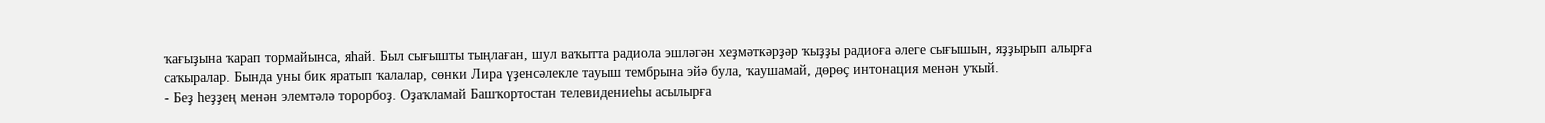ҡағыҙына ҡарап тормайынса, яһай. Был сығышты тыңлаған, шул ваҡытта радиола эшләгән хеҙмәткәрҙәр ҡыҙҙы радиоға әлеге сығышын, яҙҙырып алырға саҡыралар. Бында уны бик яратып ҡалалар, сөнки Лира үҙенсәлекле тауыш тембрына эйә була, ҡаушамай, дөрөҫ интонация менән уҡый.
- Беҙ һеҙҙең менән элемтәлә торорбоҙ. Оҙаҡламай Башҡортостан телевидениеһы асылырға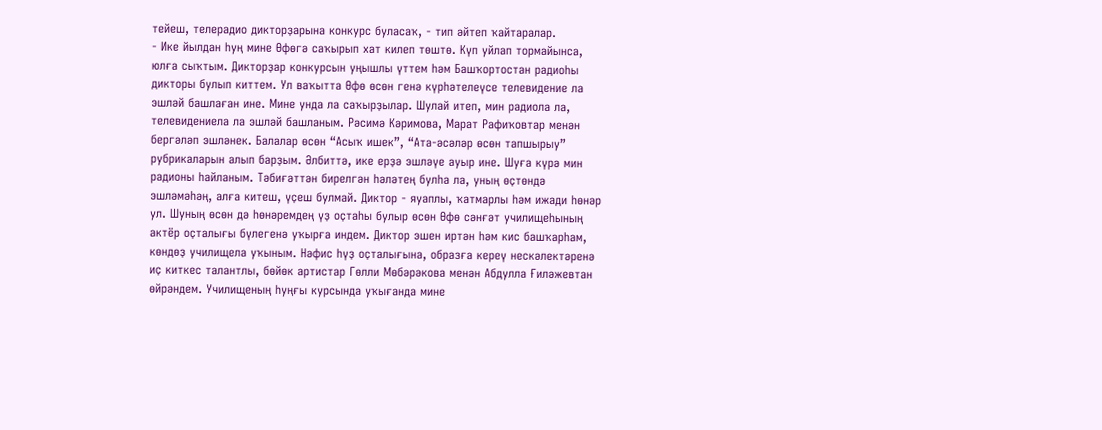тейеш, телерадио дикторҙарына конкурс буласаҡ, - тип әйтеп ҡайтаралар.
- Ике йылдан һуң мине Өфөгә саҡырып хат килеп төштө. Күп уйлап тормайынса, юлға сыҡтым. Дикторҙар конкурсын уңышлы үттем һәм Башҡортостан радиоһы дикторы булып киттем. Ул ваҡытта Өфө өсөн генә күрһәтелеүсе телевидение ла эшләй башлаған ине. Мине унда ла саҡырҙылар. Шулай итеп, мин радиола ла, телевидениела ла эшләй башланым. Рәсимә Кәримова, Марат Рафиҡовтар менән бергәләп эшләнек. Балалар өсөн “Асыҡ ишек”, “Ата-әсәләр өсөн тапшырыу” рубрикаларын алып барҙым. Әлбиттә, ике ерҙә эшләүе ауыр ине. Шуға күрә мин радионы һайланым. Тәбиғәттән бирелгән һәләтең булһа ла, уның өҫтөндә эшләмәһәң, алға китеш, үҫеш булмай. Диктор - яуаплы, ҡатмарлы һәм ижади һөнәр ул. Шуның өсөн дә һөнәремдең үҙ оҫтаһы булыр өсөн Өфө сәнғәт училищеһының актёр оҫталығы бүлегенә уҡырға индем. Диктор эшен иртән һәм кис башҡарһам, көндөҙ училищела уҡыным. Нәфис һүҙ оҫталығына, образға кереү нескәлектәренә иҫ киткес талантлы, бөйөк артистар Гөлли Мөбәрәкова менән Абдулла Ғиләжевтан өйрәндем. Училищеның һуңғы курсында уҡығанда мине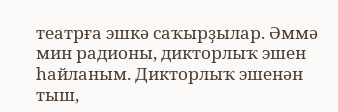театрға эшкә саҡырҙылар. Әммә мин радионы, дикторлыҡ эшен һайланым. Дикторлыҡ эшенән тыш,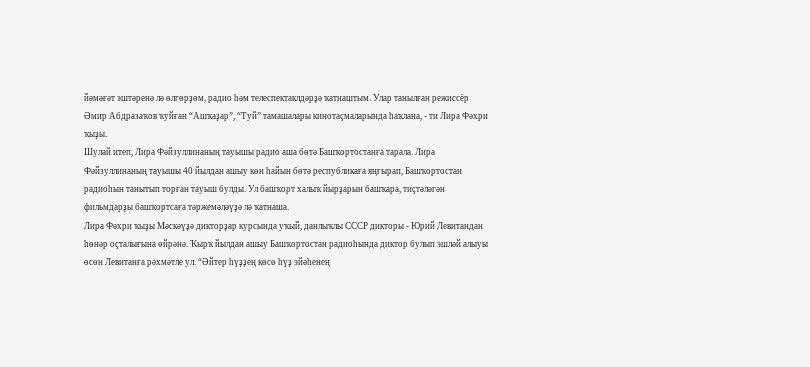йәмәғәт эштәренә лә өлгөрҙөм, радио һәм телеспектаклдәрҙә ҡатнаштым. Улар танылған режиссёр Әмир Абдразаҡов ҡуйған “Ашҡаҙар”, “Туй” тамашалары кинотаҫмаларында һаҡлана, - ти Лира Фәхри ҡыҙы.
Шулай итеп, Лира Фәйзуллинаның тауышы радио аша бөтә Башҡортостанға тарала. Лира Фәйзуллинаның тауышы 40 йылдан ашыу көн һайын бөтә республикаға яңғырап, Башҡортостан радиоһын танытып торған тауыш булды. Ул башҡорт халыҡ йырҙарын башҡара, тиҫтәләгән фильмдарҙы башҡортсаға тәржемәләүҙә лә ҡатнаша.
Лира Фәхри ҡыҙы Мәскәүҙә дикторҙар курсында уҡый, данлыҡлы СССР дикторы - Юрий Левитандан һөнәр оҫталығына өйрәнә. Ҡырҡ йылдан ашыу Башҡортостан радиоһында диктор булып эшләй алыуы өсөн Левитанға рәхмәтле ул. “Әйтер һүҙҙең көсө һүҙ эйәһенең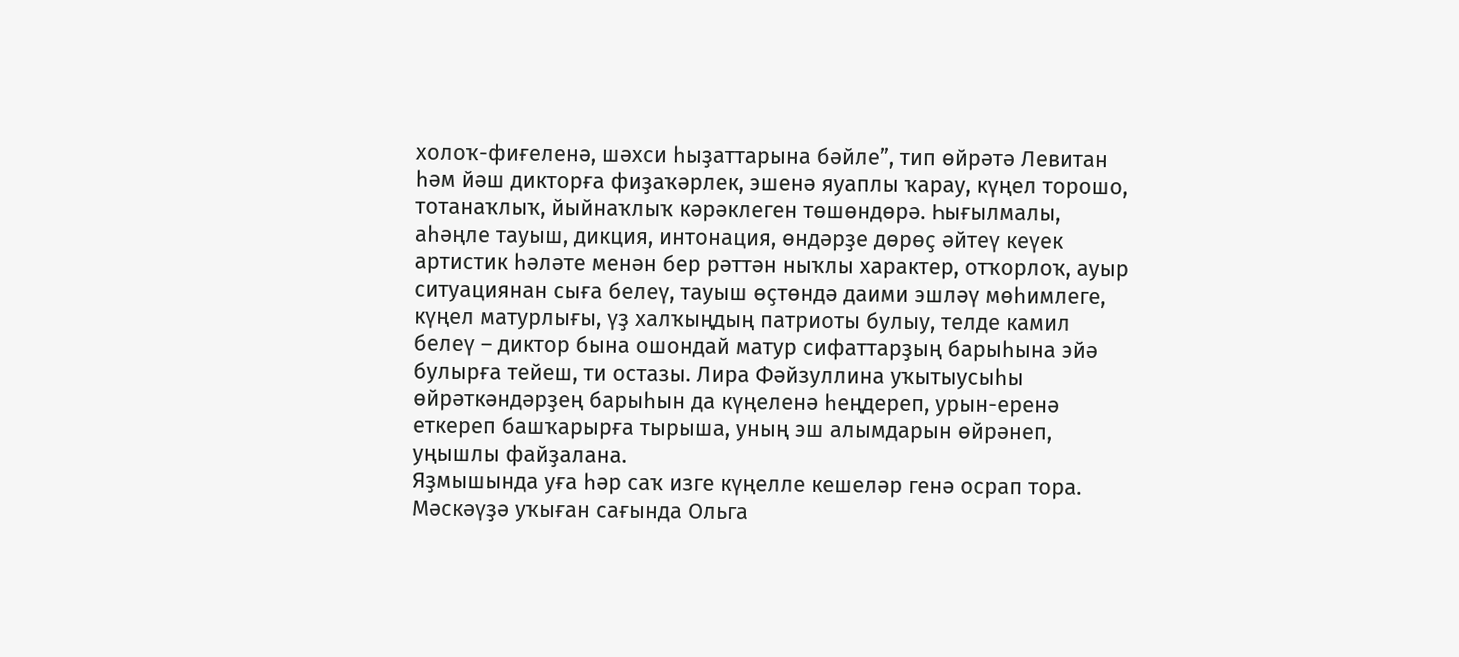холоҡ-фиғеленә, шәхси һыҙаттарына бәйле”, тип өйрәтә Левитан һәм йәш дикторға фиҙаҡәрлек, эшенә яуаплы ҡарау, күңел торошо, тотанаҡлыҡ, йыйнаҡлыҡ кәрәклеген төшөндөрә. Һығылмалы, аһәңле тауыш, дикция, интонация, өндәрҙе дөрөҫ әйтеү кеүек артистик һәләте менән бер рәттән ныҡлы характер, отҡорлоҡ, ауыр ситуациянан сыға белеү, тауыш өҫтөндә даими эшләү мөһимлеге, күңел матурлығы, үҙ халҡыңдың патриоты булыу, телде камил белеү – диктор бына ошондай матур сифаттарҙың барыһына эйә булырға тейеш, ти остазы. Лира Фәйзуллина уҡытыусыһы өйрәткәндәрҙең барыһын да күңеленә һеңдереп, урын-еренә еткереп башҡарырға тырыша, уның эш алымдарын өйрәнеп, уңышлы файҙалана.
Яҙмышында уға һәр саҡ изге күңелле кешеләр генә осрап тора. Мәскәүҙә уҡыған сағында Ольга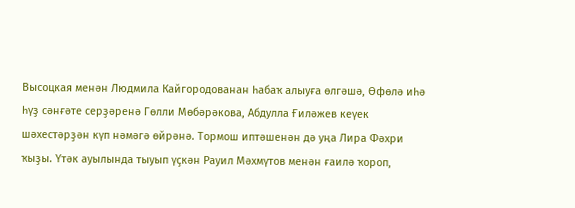Высоцкая менән Людмила Кайгородованан һабаҡ алыуға өлгәшә, Өфөлә иһә һүҙ сәнғәте серҙәренә Гөлли Мөбәрәкова, Абдулла Ғиләжев кеүек шәхестәрҙән күп нәмәгә өйрәнә. Тормош иптәшенән дә уңа Лира Фәхри ҡыҙы. Үтәк ауылында тыуып үҫкән Рауил Мәхмүтов менән ғаилә ҡороп,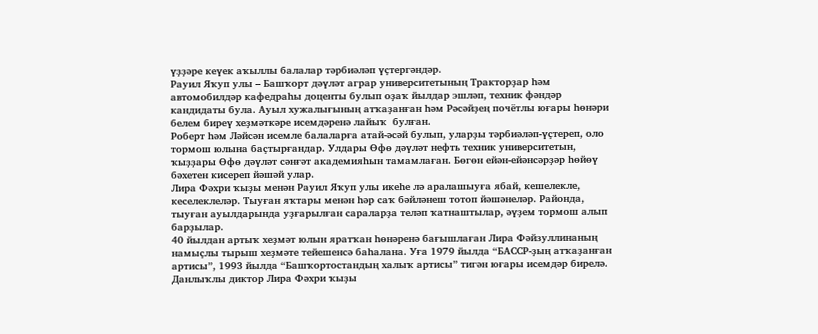үҙҙәре кеүек аҡыллы балалар тәрбиәләп үҫтергәндәр.
Рауил Яҡуп улы – Башҡорт дәүләт аграр университетының Тракторҙар һәм автомобилдәр кафедраһы доценты булып оҙаҡ йылдар эшләп, техник фәндәр кандидаты була. Ауыл хужалығының атҡаҙанған һәм Рәсәйҙең почётлы юғары һөнәри белем биреү хеҙмәткәре исемдәренә лайыҡ  булған.
Роберт һәм Ләйсән исемле балаларға атай-әсәй булып, уларҙы тәрбиәләп-үҫтереп, оло тормош юлына баҫтырғандар. Улдары Өфө дәүләт нефть техник университетын, ҡыҙҙары Өфө дәүләт сәнғәт академияһын тамамлаған. Бөгөн ейән-ейәнсәрҙәр һөйөү бәхетен кисереп йәшәй улар.
Лира Фәхри ҡыҙы менән Рауил Яҡуп улы икеһе лә аралашыуға ябай, кешелекле, кеселеклеләр. Тыуған яҡтары менән һәр саҡ бәйләнеш тотоп йәшәнеләр. Районда, тыуған ауылдарында уҙғарылған сараларҙа теләп ҡатнаштылар, әүҙем тормош алып барҙылар.
40 йылдан артыҡ хеҙмәт юлын яратҡан һөнәренә бағышлаған Лира Фәйзуллинаның намыҫлы тырыш хеҙмәте тейешенсә баһалана. Уға 1979 йылда “БАССР-ҙың атҡаҙанған артисы”, 1993 йылда “Башҡортостандың халыҡ артисы” тигән юғары исемдәр бирелә.
Данлыҡлы диктор Лира Фәхри ҡыҙы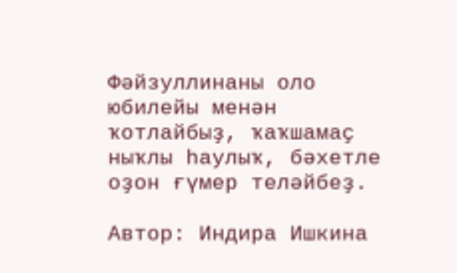Фәйзуллинаны оло юбилейы менән ҡотлайбыҙ, ҡаҡшамаҫ ныҡлы һаулыҡ, бәхетле оҙон ғүмер теләйбеҙ.

Автор: Индира Ишкина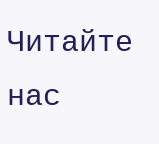Читайте нас